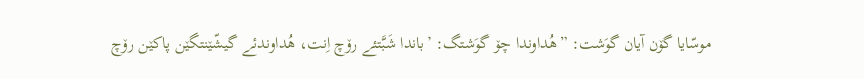موسّایا گۆن آیان گوَشت: ”هُداوندا چۆ گوَشتگ: ’باندا شَبَّتئے رۆچ اِنت، هُداوندئے گیشّێنتگێن پاکێن رۆچ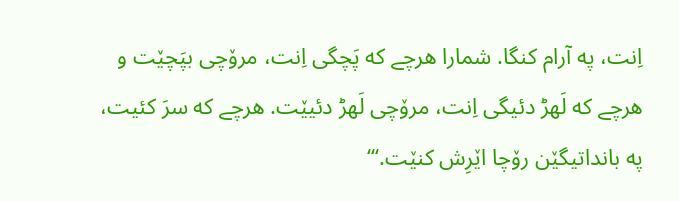اِنت، په آرام کنگا. شمارا هرچے که پَچگی اِنت، مرۆچی بپَچێت و هرچے که لَهڑ دئیگی اِنت، مرۆچی لَهڑ دئیێت. هرچے که سرَ کئیت، په بانداتیگێن رۆچا اێرِش کنێت.‘“